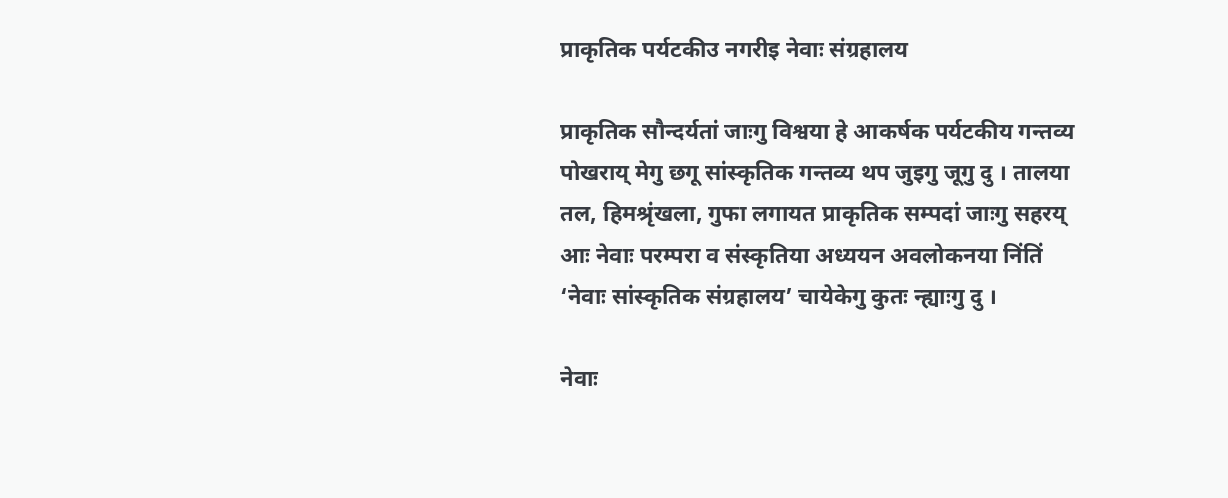प्राकृतिक पर्यटकीउ नगरीइ नेवाः संग्रहालय

प्राकृतिक सौन्दर्यतां जाःगु विश्वया हे आकर्षक पर्यटकीय गन्तव्य पोखराय् मेगु छगू सांस्कृतिक गन्तव्य थप जुइगु जूगु दु । तालया तल, हिमश्रृंखला, गुफा लगायत प्राकृतिक सम्पदां जाःगु सहरय् आः नेवाः परम्परा व संस्कृतिया अध्ययन अवलोकनया निंतिं ‘नेवाः सांस्कृतिक संग्रहालय’ चायेकेगु कुतः न्ह्याःगु दु ।

नेवाः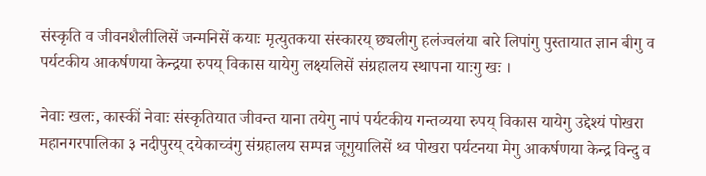संस्कृति व जीवनशैलीलिसें जन्मनिसें कयाः मृत्युतकया संस्कारय् छ्यलीगु हलंज्वलंया बारे लिपांगु पुस्तायात ज्ञान बीगु व पर्यटकीय आकर्षणया केन्द्रया रुपय् विकास यायेगु लक्ष्यलिसें संग्रहालय स्थापना याःगु खः ।

नेवाः खलः, कास्कीं नेवाः संस्कृतियात जीवन्त याना तयेगु नापं पर्यटकीय गन्तव्यया रुपय् विकास यायेगु उद्देश्यं पोखरा महानगरपालिका ३ नदीपुरय् दयेकाच्वंगु संग्रहालय सम्पन्न जूगुयालिसें थ्व पोखरा पर्यटनया मेगु आकर्षणया केन्द्र विन्दु व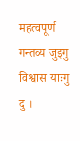महत्वपूर्ण गन्तव्य जुइगु विश्वास याःगु दु ।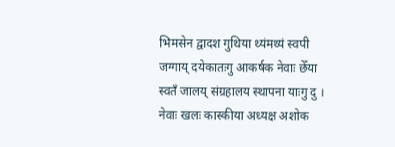भिमसेन द्वादश गुथिया थ्यंमथ्यं स्वपी जग्गाय् दयेकातःगु आकर्षक नेवाः छेँया स्वतँ जालय् संग्रहालय स्थापना याःगु दु । नेवाः खलः कास्कीया अध्यक्ष अशोक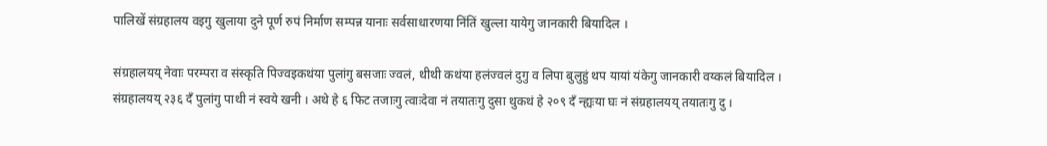पालिखें संग्रहालय वइगु खुलाया दुने पूर्ण रुपं निर्माण सम्पन्न यानाः सर्वसाधारणया निंतिं खुल्ला यायेगु जानकारी बियादिल ।

संग्रहालयय् नेवाः परम्परा व संस्कृति पिज्वइकथंया पुलांगु बसजाः ज्वलं, थीथी कथंया हलंज्वलं दुगु व लिपा बुलुहुं थप यायां यंकेगु जानकारी वय्कलं बियादिल । संग्रहालयय् २३६ दँ पुलांगु पाथी नं स्वये खनी । अथे हे ६ फिट तजाःगु त्वाःदेवा नं तयातःगु दुसा थुकथं हे २०९ दँ न्ह्यःया घः नं संग्रहालयय् तयातःगु दु ।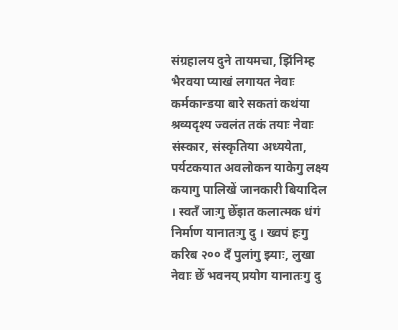संग्रहालय दुने तायमचा, झिंनिम्ह भैरवया प्याखं लगायत नेवाः कर्मकान्डया बारे सकतां कथंया श्रव्यदृश्य ज्वलंत तकं तयाः नेवाः संस्कार, संस्कृतिया अध्ययेता, पर्यटकयात अवलोकन याकेगु लक्ष्य कयागु पालिखें जानकारी बियादिल । स्वतँ जाःगु छेँइात कलात्मक धंगं निर्माण यानातःगु दु । ख्वपं हःगु करिब २०० दँ पुलांगु झ्याः, लुखा नेवाः छेँ भवनय् प्रयोग यानातःगु दु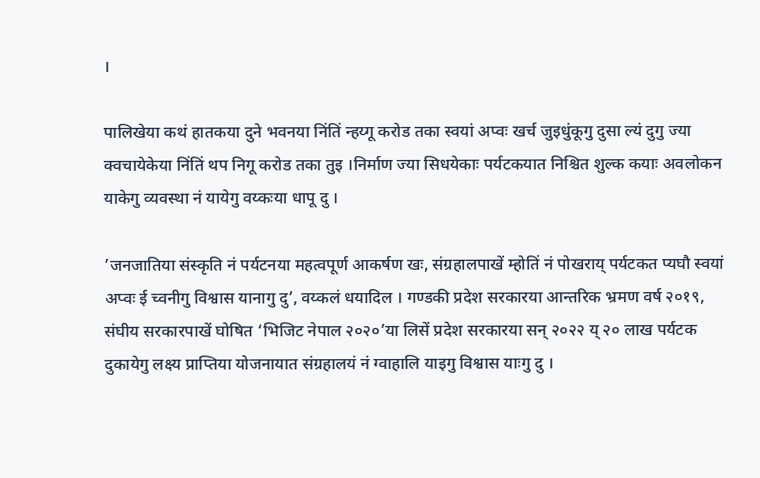।

पालिखेया कथं हातकया दुने भवनया निंतिं न्हय्गू करोड तका स्वयां अप्वः खर्च जुइधुंकूगु दुसा ल्यं दुगु ज्या क्वचायेकेया निंतिं थप निगू करोड तका तुइ ।निर्माण ज्या सिधयेकाः पर्यटकयात निश्चित शुल्क कयाः अवलोकन याकेगु व्यवस्था नं यायेगु वय्कःया धापू दु ।

’जनजातिया संस्कृति नं पर्यटनया महत्वपूर्ण आकर्षण खः, संग्रहालपाखें म्होतिं नं पोखराय् पर्यटकत प्यघौ स्वयां अप्वः ई च्वनीगु विश्वास यानागु दु’, वय्कलं धयादिल । गण्डकी प्रदेश सरकारया आन्तरिक भ्रमण वर्ष २०१९, संघीय सरकारपाखें घोषित ‘भिजिट नेपाल २०२०’या लिसें प्रदेश सरकारया सन् २०२२ य् २० लाख पर्यटक दुकायेगु लक्ष्य प्राप्तिया योजनायात संग्रहालयं नं ग्वाहालि याइगु विश्वास याःगु दु ।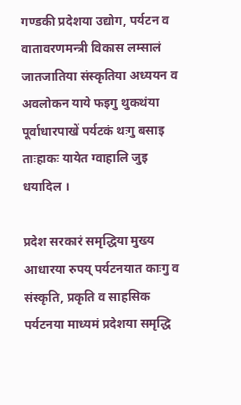गण्डकी प्रदेशया उद्योग, पर्यटन व वातावरणमन्त्री विकास लम्सालं जातजातिया संस्कृतिया अध्ययन व अवलोकन याये फइगु थुकथंया पूर्वाधारपाखें पर्यटकं थःगु बसाइ ताःहाकः यायेत ग्वाहालि जुइ धयादिल ।

प्रदेश सरकारं समृद्धिया मुख्य आधारया रुपय् पर्यटनयात काःगु व संस्कृति, प्रकृति व साहसिक पर्यटनया माध्यमं प्रदेशया समृद्धि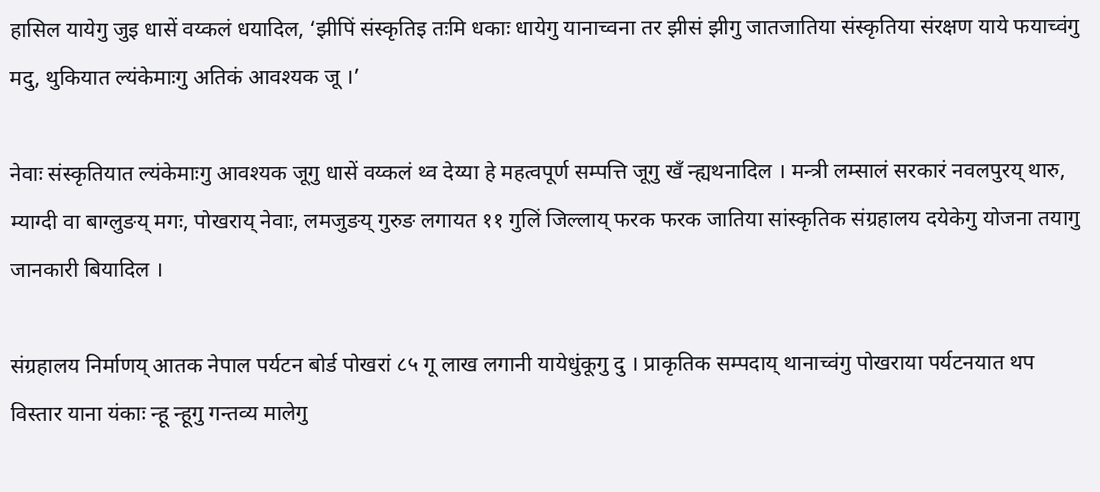हासिल यायेगु जुइ धासें वय्कलं धयादिल, ‘झीपिं संस्कृतिइ तःमि धकाः धायेगु यानाच्वना तर झीसं झीगु जातजातिया संस्कृतिया संरक्षण याये फयाच्वंगु मदु, थुकियात ल्यंकेमाःगु अतिकं आवश्यक जू ।’

नेवाः संस्कृतियात ल्यंकेमाःगु आवश्यक जूगु धासें वय्कलं थ्व देय्या हे महत्वपूर्ण सम्पत्ति जूगु खँ न्ह्यथनादिल । मन्त्री लम्सालं सरकारं नवलपुरय् थारु, म्याग्दी वा बाग्लुङय् मगः, पोखराय् नेवाः, लमजुङय् गुरुङ लगायत ११ गुलिं जिल्लाय् फरक फरक जातिया सांस्कृतिक संग्रहालय दयेकेगु योजना तयागु जानकारी बियादिल ।

संग्रहालय निर्माणय् आतक नेपाल पर्यटन बोर्ड पोखरां ८५ गू लाख लगानी यायेधुंकूगु दु । प्राकृतिक सम्पदाय् थानाच्वंगु पोखराया पर्यटनयात थप विस्तार याना यंकाः न्हू न्हूगु गन्तव्य मालेगु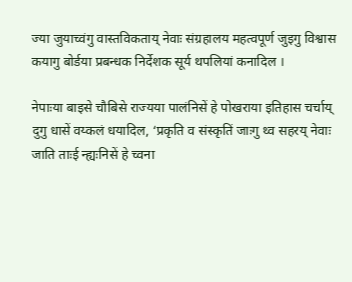ज्या जुयाच्वंगु वास्तविकताय् नेवाः संग्रहालय महत्वपूर्ण जुइगु विश्वास कयागु बोर्डया प्रबन्धक निर्देशक सूर्य थपलियां कनादिल ।

नेपाःया बाइसे चौबिसे राज्यया पालंनिसें हे पोखराया इतिहास चर्चाय् दुगु धासें वय्कलं धयादिल, ‘प्रकृति व संस्कृतिं जाःगु थ्व सहरय् नेवाः जाति ताःई न्ह्यःनिसें हे च्वना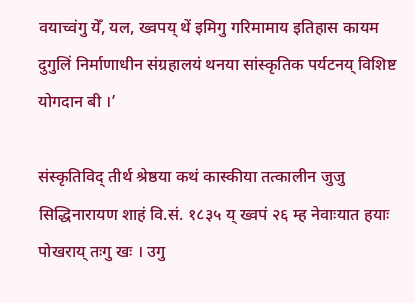वयाच्वंगु येँ, यल, ख्वपय् थें इमिगु गरिमामाय इतिहास कायम दुगुलिं निर्माणाधीन संग्रहालयं थनया सांस्कृतिक पर्यटनय् विशिष्ट योगदान बी ।’

संस्कृतिविद् तीर्थ श्रेष्ठया कथं कास्कीया तत्कालीन जुजु सिद्धिनारायण शाहं वि.सं. १८३५ य् ख्वपं २६ म्ह नेवाःयात हयाः पोखराय् तःगु खः । उगु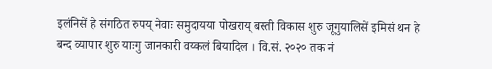इलंनिसें हे संगठित रुपय् नेवाः समुदायया पोखराय् बस्ती विकास शुरु जूगुयालिसें इमिसं थन हे बन्द व्यापार शुरु याःगु जानकारी वय्कलं बियादिल । वि.सं. २०२० तक नं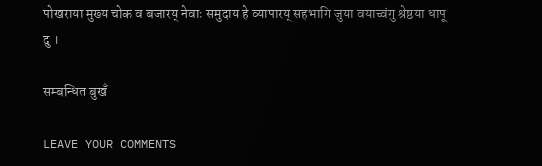पोखराया मुख्य चोक व बजारय् नेवाः समुदाय हे व्यापारय् सहभागि जुया वयाच्वंगु श्रेष्ठया धापू दु ।

सम्बन्धित बुखँ

LEAVE YOUR COMMENTS